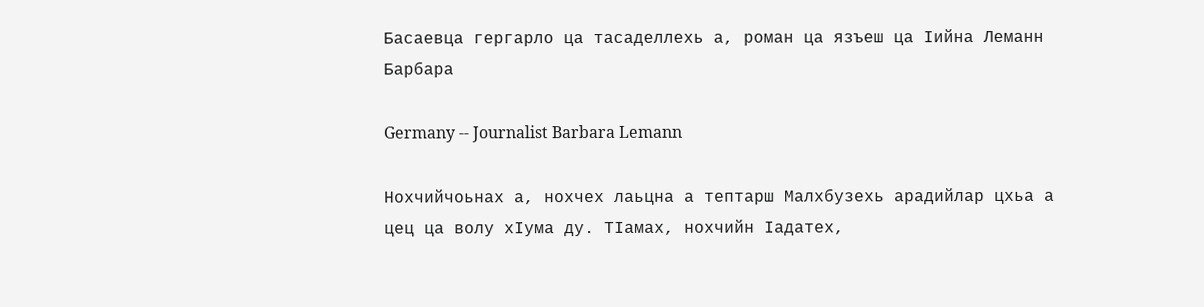Басаевца гергарло ца тасаделлехь а, роман ца язъеш ца Iийна Леманн Барбара

Germany -- Journalist Barbara Lemann

Нохчийчоьнах а, нохчех лаьцна а тептарш Малхбузехь арадийлар цхьа а цец ца волу хIума ду. ТIамах, нохчийн Iадатех,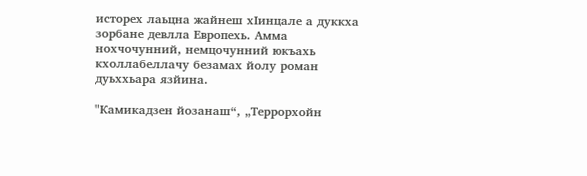исторех лаьцна жайнеш хIинцале а дуккха зорбане девлла Европехь. Амма нохчочунний, немцочунний юкъахь кхоллабеллачу безамах йолу роман дуьххьара язйина.

"Камикадзен йозанаш“, „Террорхойн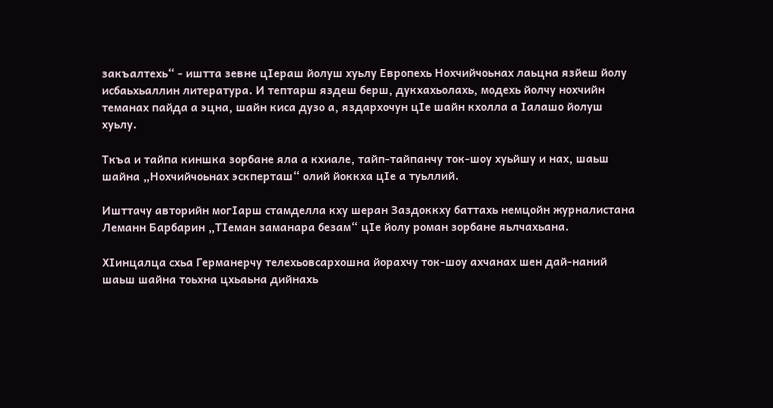закъалтехь“ - иштта зевне цIераш йолуш хуьлу Европехь Нохчийчоьнах лаьцна язйеш йолу исбаьхьаллин литература. И тептарш яздеш берш, дукхахьолахь, модехь йолчу нохчийн теманах пайда а эцна, шайн киса дузо а, яздархочун цIе шайн кхолла а Iалашо йолуш хуьлу.

Ткъа и тайпа киншка зорбане яла а кхиале, тайп-тайпанчу ток-шоу хуьйшу и нах, шаьш шайна „Нохчийчоьнах эскперташ“ олий йоккха цIе а туьллий.

Ишттачу авторийн могIарш стамделла кху шеран Заздоккху баттахь немцойн журналистана Леманн Барбарин „ТIеман заманара безам“ цIе йолу роман зорбане яьлчахьана.

ХIинцалца схьа Германерчу телехьовсархошна йорахчу ток-шоу ахчанах шен дай-наний шаьш шайна тоьхна цхьаьна дийнахь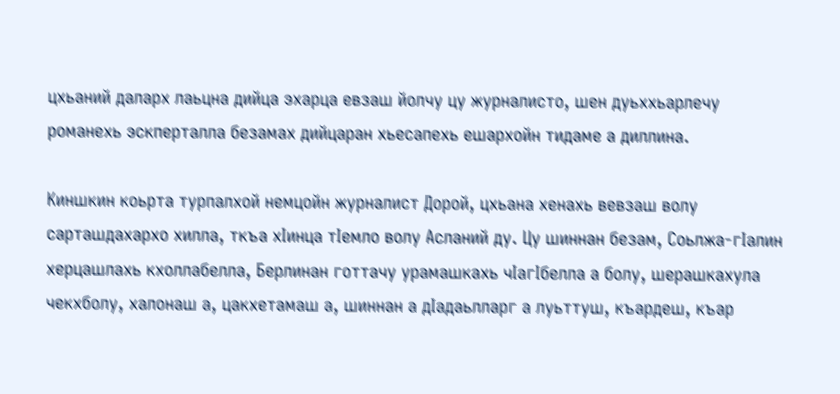цхьаний даларх лаьцна дийца эхарца евзаш йолчу цу журналисто, шен дуьххьарлечу романехь эскперталла безамах дийцаран хьесапехь ешархойн тидаме а диллина.

Киншкин коьрта турпалхой немцойн журналист Дорой, цхьана хенахь вевзаш волу сарташдахархо хилла, ткъа хIинца тIемло волу Асланий ду. Цу шиннан безам, Соьлжа-гIалин херцашлахь кхоллабелла, Берлинан готтачу урамашкахь чIагIбелла а болу, шерашкахула чекхболу, халонаш а, цакхетамаш а, шиннан а дIадаьлларг а луьттуш, къардеш, къар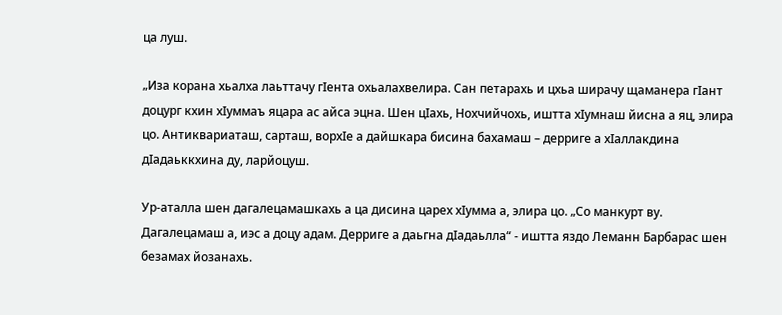ца луш.

„Иза корана хьалха лаьттачу гIента охьалахвелира. Сан петарахь и цхьа ширачу щаманера гIант доцург кхин хIуммаъ яцара ас айса эцна. Шен цIахь, Нохчийчохь, иштта хIумнаш йисна а яц, элира цо. Антиквариаташ, сарташ, ворхIе а дайшкара бисина бахамаш – дерриге а хIаллакдина дIадаьккхина ду, ларйоцуш.

Ур-аталла шен дагалецамашкахь а ца дисина царех хIумма а, элира цо. „Со манкурт ву. Дагалецамаш а, иэс а доцу адам. Дерриге а даьгна дIадаьлла“ - иштта яздо Леманн Барбарас шен безамах йозанахь.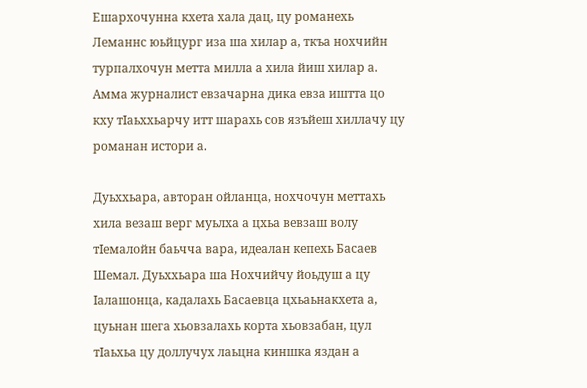Ешархочунна кхета хала дац, цу романехь Леманнс юьйцург иза ша хилар а, ткъа нохчийн турпалхочун метта милла а хила йиш хилар а. Амма журналист евзачарна дика евза иштта цо кху тIаьххьарчу итт шарахь сов язъйеш хиллачу цу романан истори а.

Дуьххьара, авторан ойланца, нохчочун меттахь хила везаш верг муьлха а цхьа вевзаш волу тIемалойн баьчча вара, идеалан кепехь Басаев Шемал. Дуьххьара ша Нохчийчу йоьдуш а цу Iалашонца, кадалахь Басаевца цхьаьнакхета а, цуьнан шега хьовзалахь корта хьовзабан, цул тIаьхьа цу доллучух лаьцна киншка яздан а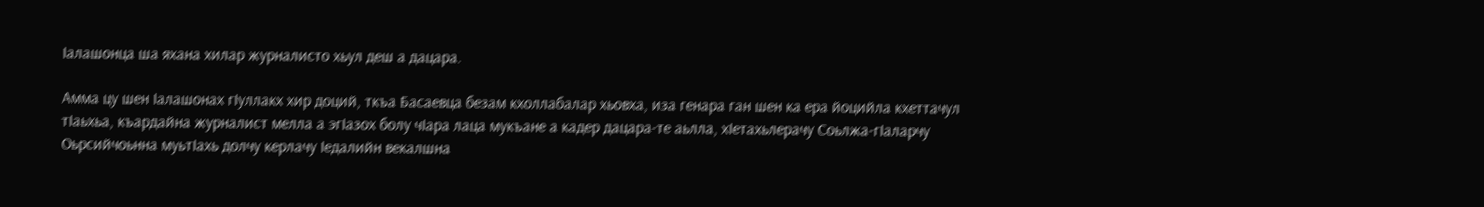Iалашонца ша яхана хилар журналисто хьул деш а дацара.

Амма цу шен Iалашонах гIуллакх хир доций, ткъа Басаевца безам кхоллабалар хьовха, иза генара ган шен ка ера йоцийла кхеттачул тIаьхьа, къардайна журналист мелла а эгIазох болу чIара лаца мукъане а кадер дацара-те аьлла, хIетахьлерачу Соьлжа-гIаларчу Оьрсийчоьнна муьтIахь долчу керлачу Iедалийн векалшна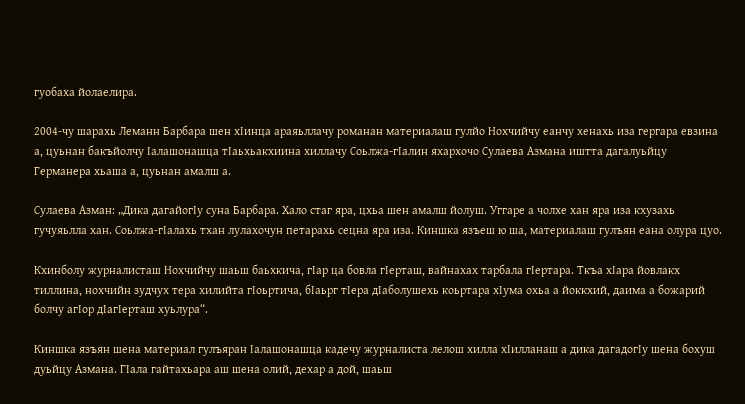гуобаха йолаелира.

2004-чу шарахь Леманн Барбара шен хIинца араяьллачу романан материалаш гулйо Нохчийчу еанчу хенахь иза гергара евзина а, цуьнан бакъйолчу Iалашонашца тIаьхьакхиина хиллачу Соьлжа-гIалин яхархочо Сулаева Азмана иштта дагалуьйцу Германера хьаша а, цуьнан амалш а.

Сулаева Азман: „Дика дагайогIу суна Барбара. Хало стаг яра, цхьа шен амалш йолуш. Уггаре а чолхе хан яра иза кхузахь гучуяьлла хан. Соьлжа-гIалахь тхан лулахочун петарахь сецна яра иза. Киншка язъеш ю ша, материалаш гулъян еана олура цуо.

Кхинболу журналисташ Нохчийчу шаьш баьхкича, гIар ца бовла гIерташ, вайнахах тарбала гIертара. Ткъа хIара йовлакх тиллина, нохчийн зудчух тера хилийта гIоьртича, бIаьрг тIера дIаболушехь коьртара хIума охьа а йоккхий, даима а божарий болчу агIор дIагIерташ хуьлура“.

Киншка язъян шена материал гулъяран Iалашонашца кадечу журналиста лелош хилла хIилланаш а дика дагадогIу шена бохуш дуьйцу Азмана. ГIала гайтахьара аш шена олий, дехар а дой, шаьш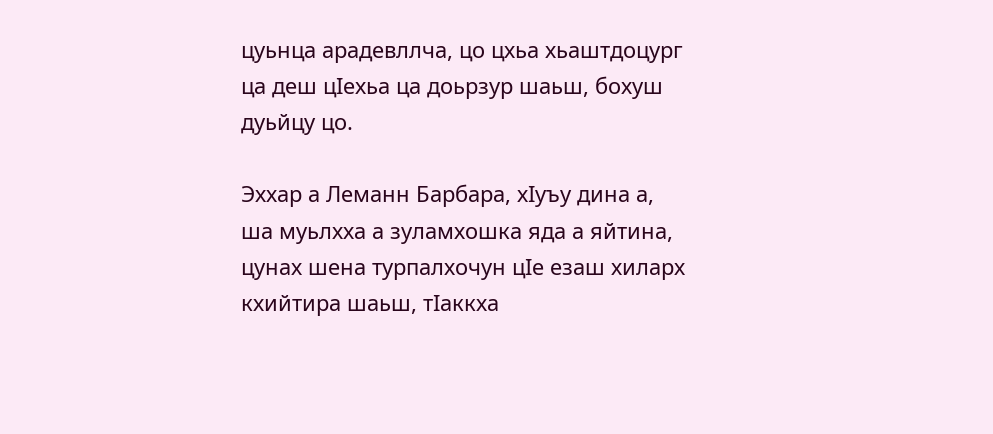цуьнца арадевллча, цо цхьа хьаштдоцург ца деш цIехьа ца доьрзур шаьш, бохуш дуьйцу цо.

Эххар а Леманн Барбара, хIуъу дина а, ша муьлхха а зуламхошка яда а яйтина, цунах шена турпалхочун цIе езаш хиларх кхийтира шаьш, тIаккха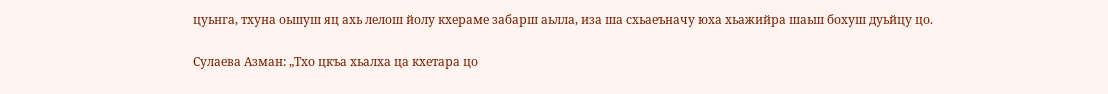цуьнга, тхуна оьшуш яц ахь лелош йолу кхераме забарш аьлла, иза ша схьаеъначу юха хьажийра шаьш бохуш дуьйцу цо.

Сулаева Азман: „Тхо цкъа хьалха ца кхетара цо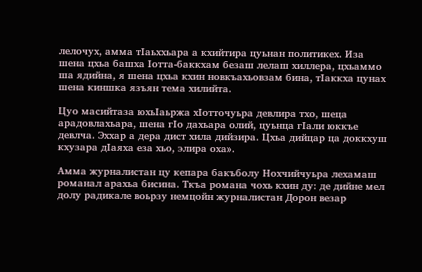лелочух, амма тIаьххьара а кхийтира цуьнан политикех. Иза шена цхьа башха Iотта-баккхам безаш лелаш хиллера, цхьаммо ша ядийна, я шена цхьа кхин новкъахьовзам бина, тIаккха цунах шена киншка язъян тема хилийта.

Цуо масийтаза юхьIаьржа хIотточуьра девлира тхо, шеца арадовлахьара, шена гIо дахьара олий, цуьнца гIали юккъе девлча. Эххар а дера дист хила дийзира. Цхьа дийцар ца доккхуш кхузара дIаяха еза хьо, элира оха».

Амма журналистан цу кепара бакъболу Нохчийчуьра лехамаш романал арахьа бисина. Ткъа романа чохь кхин ду: де дийне мел долу радикале воьрзу немцойн журналистан Дорон везар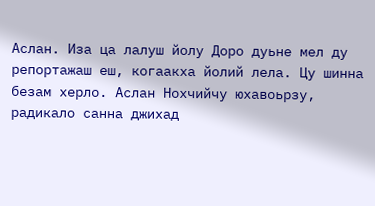Аслан. Иза ца лалуш йолу Доро дуьне мел ду репортажаш еш, когаакха йолий лела. Цу шинна безам херло. Аслан Нохчийчу юхавоьрзу, радикало санна джихад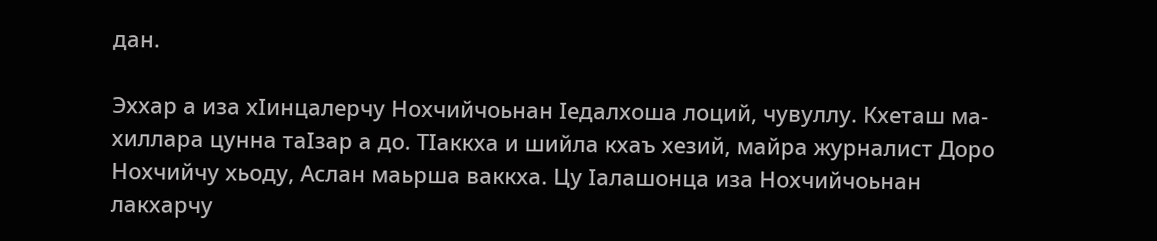дан.

Эххар а иза хIинцалерчу Нохчийчоьнан Iедалхоша лоций, чувуллу. Кхеташ ма-хиллара цунна таIзар а до. ТIаккха и шийла кхаъ хезий, майра журналист Доро Нохчийчу хьоду, Аслан маьрша ваккха. Цу Iалашонца иза Нохчийчоьнан лакхарчу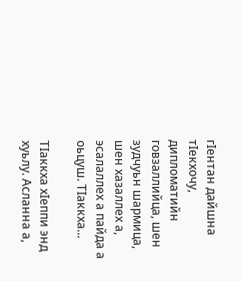гIентан дайшна тIекхочу, дипломатийн говзаллийца, шен зудчуьн шармица, шен хазаллех а, эсалаллех а пайда а оьцуш. ТIаккха...

ТIаккха хIеппи энд хуьлу. Асланна а,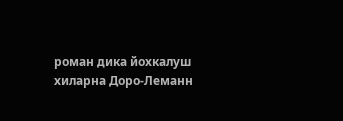роман дика йохкалуш хиларна Доро-Леманн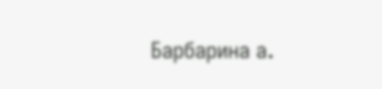Барбарина а.